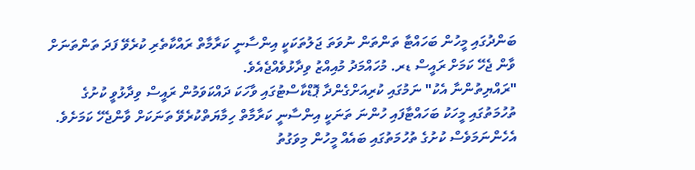ބަންދުގައި މީހުން ބަހައްޓާ ތަންތަން ނުވަތަ ޖަލުތަކަކީ އިންސާނީ ކަރާމާތް ރައްކާތެރި ކުރެވޭ ފަދަ ތަންތަނަށް ވާން ޖެހޭ ކަމަށް ރައީސް ޑރ. މުހައްމަދު މުއިއްޒު ވިދާޅުވެއްޖެއެވެ.
"ރައްޔިތުންނާ އެކު" ނަމުގައި ކުރިއަށްގެންދާ ޕޮޑްކާސްޓުގައި ވާހަކަ ދައްކަވަމުން ރައީސް ވިދާޅުވީ ކުށުގެ ތުހުމަތުގައި މީހަކު ބަހައްޓާފައި ހުންނަ ތަނަކީ އިންސާނީ ކަރާމާތް ހިމާޔަތްކުރެވޭ ތަނަކަށް ވާންޖެހޭ ކަމަށެވެ.
އެހެންނަމަވެސް ކުށުގެ ތުހުމަތުގައި ބައެއް މީހުން މިވަގުތު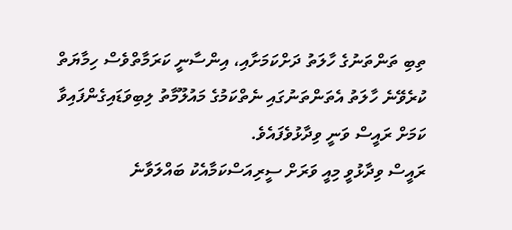ތިބި ތަންތަނުގެ ހާލަތު ދަށްކަމަށާއި، އިންސާނީ ކަރަމާތްވެސް ހިމާޔަތް ކުރެވޭނެ ހާލަތު އެތަންތަނުގައި ނެތްކަމުގެ މައުލޫމާތު ލިބިވަޑައިގެންފައިވާ ކަމަށް ރައީސް ވަނީ ވިދާޅުވެފައެވެ.
ރައީސް ވިދާޅުވީ މިއީ ވަރަށް ސީރިއަސްކަމާއެކު ބައްލަވާނެ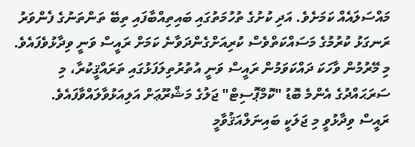މައްސަލައެއް ކަމަށެވެ. އަދި ކުށުގެ ތުހުމަތުގައި ބައިތިއްބާފައި ތިބޭ ތަންތަނުގެ ފެންވަރު ރަނގަޅު ކުރުމުގެ މަސައްކަތްވެސް ކުރިއަށްގެންދަވާނެ ކަމަށް ރައީސް ވަނީ ވިދާޅުވެފައެވެ.
މި މޭރުމުން ވާހަކަ ދައްކަވަމުން ރައީސް ވަނީ އުތުރުތިލަފަޅުގައި ތަރައްޤީކުރާ، މި ސަރަޙައްދުގެ އެންމެ ބޮޑު "ކޮމްޕޮސިޓް" ޖަލުގެ މަޝްރޫޢަށް އަލިއަޅުވާލައްވާފައެވެ.
ރައީސް ވިދާޅުވީ މި ޖަލަކީ ބައިނަލްއަޤުވާމީ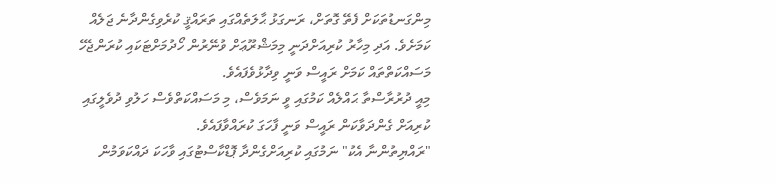މިންގަނޑުތަކަށް ފެތޭ ގޮތަށް، ރަނގަޅު ޙާލަތެއްގައި ތަރައްޤީ ކުރެވިގެންދާނެ ޖަލެއް ކަމަށެވެ. އަދި މިހާރު ކުރިއަށްދަނީ މިމަޝްރޫޢަށް ވުނޭރުން ހޯދުމަށްޓަކައި ކުރަންޖެހޭ މަސައްކަތްތައް ކަމަށް ރައީސް ވަނީ ވިދާޅުވެފައެވެ.
މިއީ ދުރުރާސްތާ ޙައްލެއް ކަމުގައި ވީ ނަމަވެސް، މި މަސައްކަތްވެސް ހަލުވި ދުވެލީގައި ކުރިއަށް ގެންދަވާކަން ރައީސް ވަނީ ފާހަގަ ކުރައްވާފައެވެ.
"ރައްޔިތުންނާ އެކު" ނަމުގައި ކުރިއަށްގެންދާ ޕޮޑްކާސްޓުގައި ވާހަކަ ދައްކަވަމުން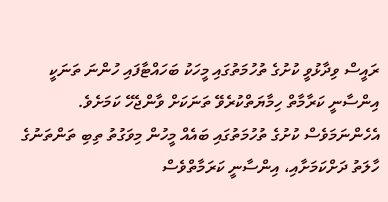ރައީސް ވިދާޅުވީ ކުށުގެ ތުހުމަތުގައި މީހަކު ބަހައްޓާފައި ހުންނަ ތަނަކީ އިންސާނީ ކަރާމާތް ހިމާޔަތްކުރެވޭ ތަނަކަށް ވާންޖެހޭ ކަމަށެވެ.
އެހެންނަމަވެސް ކުށުގެ ތުހުމަތުގައި ބައެއް މީހުން މިވަގުތު ތިބި ތަންތަނުގެ ހާލަތު ދަށްކަމަށާއި، އިންސާނީ ކަރަމާތްވެސް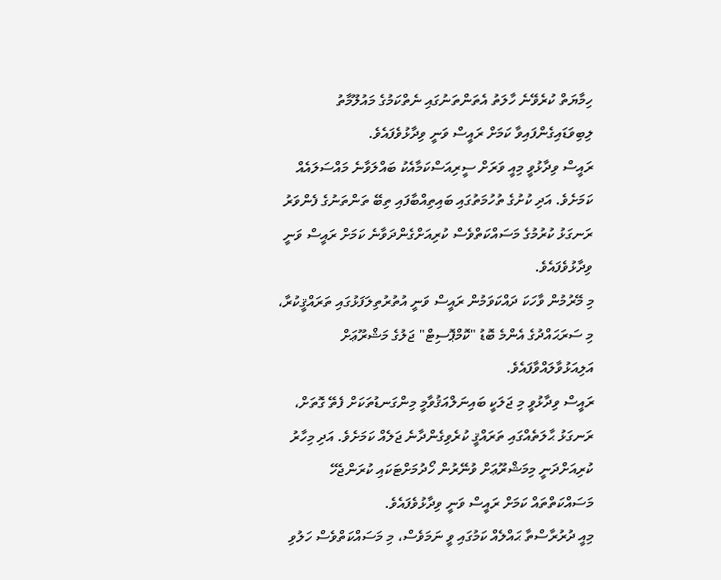ހިމާޔަތް ކުރެވޭނެ ހާލަތު އެތަންތަނުގައި ނެތްކަމުގެ މައުލޫމާތު ލިބިވަޑައިގެންފައިވާ ކަމަށް ރައީސް ވަނީ ވިދާޅުވެފައެވެ.
ރައީސް ވިދާޅުވީ މިއީ ވަރަށް ސީރިއަސްކަމާއެކު ބައްލަވާނެ މައްސަލައެއް ކަމަށެވެ. އަދި ކުށުގެ ތުހުމަތުގައި ބައިތިއްބާފައި ތިބޭ ތަންތަނުގެ ފެންވަރު ރަނގަޅު ކުރުމުގެ މަސައްކަތްވެސް ކުރިއަށްގެންދަވާނެ ކަމަށް ރައީސް ވަނީ ވިދާޅުވެފައެވެ.
މި މޭރުމުން ވާހަކަ ދައްކަވަމުން ރައީސް ވަނީ އުތުރުތިލަފަޅުގައި ތަރައްޤީކުރާ، މި ސަރަޙައްދުގެ އެންމެ ބޮޑު "ކޮމްޕޮސިޓް" ޖަލުގެ މަޝްރޫޢަށް އަލިއަޅުވާލައްވާފައެވެ.
ރައީސް ވިދާޅުވީ މި ޖަލަކީ ބައިނަލްއަޤުވާމީ މިންގަނޑުތަކަށް ފެތޭ ގޮތަށް، ރަނގަޅު ޙާލަތެއްގައި ތަރައްޤީ ކުރެވިގެންދާނެ ޖަލެއް ކަމަށެވެ. އަދި މިހާރު ކުރިއަށްދަނީ މިމަޝްރޫޢަށް ވުނޭރުން ހޯދުމަށްޓަކައި ކުރަންޖެހޭ މަސައްކަތްތައް ކަމަށް ރައީސް ވަނީ ވިދާޅުވެފައެވެ.
މިއީ ދުރުރާސްތާ ޙައްލެއް ކަމުގައި ވީ ނަމަވެސް، މި މަސައްކަތްވެސް ހަލުވި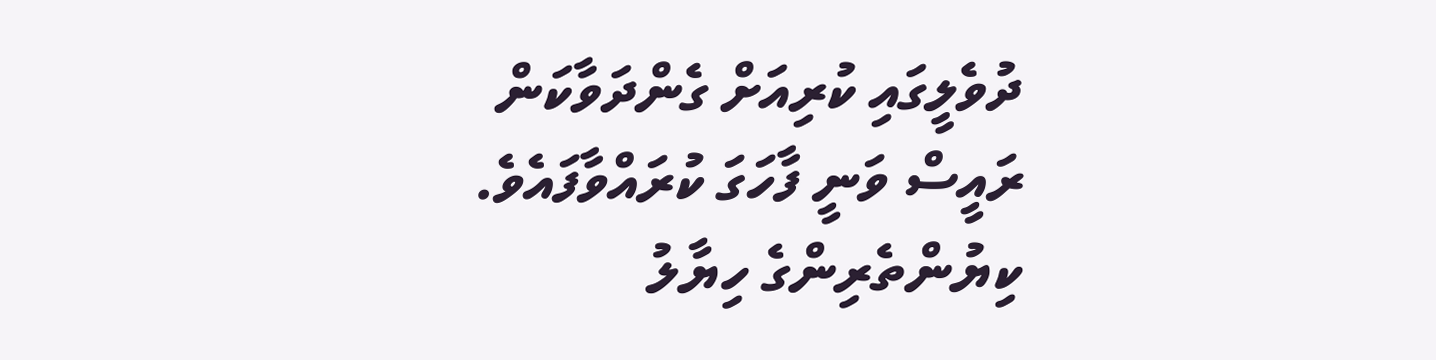ދުވެލީގައި ކުރިއަށް ގެންދަވާކަން ރައީސް ވަނީ ފާހަގަ ކުރައްވާފައެވެ.
ކިޔުންތެރިންގެ ހިޔާލު